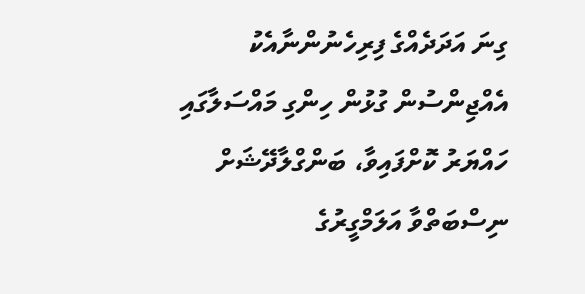ގިނަ އަދަދެއްގެ ފިރިހެނުންނާއެކު އެއްޖިންސުން ގުޅުން ހިންގި މައްސަލާގައި ހައްޔަރު ކޮށްފައިވާ، ބަންގްލާދޭޝަށް ނިސްބަތްވާ އަލަމްގީރުގެ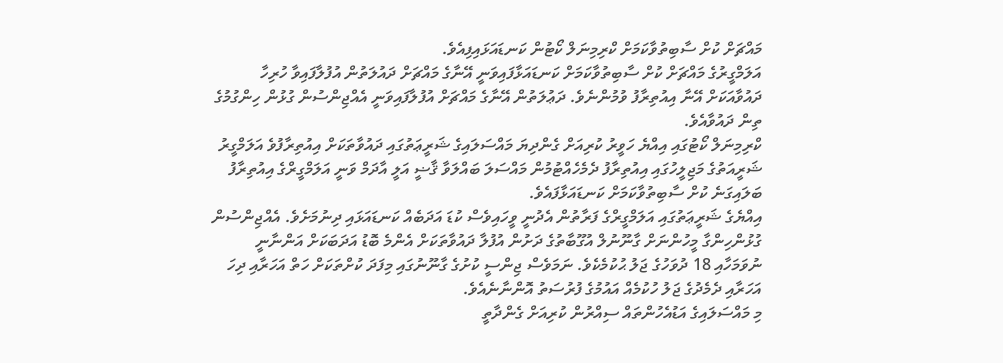މައްޗަށް ކުށް ސާބިތުވާކަމަށް ކްރިމިނަލް ކޯޓުން ކަނޑައަޅައިފިއެވެ.
އަލަމްގީރުގެ މައްޗަށް ކުށް ސާބިތުވާކަމަށް ކަނޑައަޅާފައިވަނީ އޭނާގެ މައްޗަށް ދައުލަތުން އުފުލާފައިވާ ހުރިހާ ދައުވާއަކަށް އޭނާ އިއުތިރާފު ވުމުންނެވެ. ދަޢުލަތުން އޭނާގެ މައްޗަށް އުފުލާފައިވަނީ އެއްޖިންސުން ގުޅުން ހިންގުމުގެ ތިން ދައުވާއެވެ.
ކްރިމިނަލް ކޯޓުގައި އިއްޔެ ހަވީރު ކުރިއަށް ގެންދިޔަ މައްސަލައިގެ ޝަރީޢަތުގައި ދައުވާތަކަށް އިއުތިރާފުވެ އަލަމްގީރު ޝަރީއަތުގެ މަޖިލީހުގައި އިއުތިރާފު ދެމެހެއްޓުމުން މައްސަލަ ބައްލަވާ ޤާޟީ އަލީ އާދަމް ވަނީ އަލަމްގީރްގެ އިއުތިރާފު ބަލައިގަނެ ކުށް ސާބިތުވާކަމަށް ކަނޑައަޅާފައެވެ.
އިއްޔެގެ ޝަރީޢަތުގައި އަލަމްގީރްގެ ފަރާތުން އެދުނީ ވީހައިވެސް ކުޑަ އަދަބެއް ކަނޑައަޅައި ދިނުމަށެވެ. އެއްޖިންސުން ގުޅުންހިންގާ މީހުންނަށް ގާނޫނުލް އުގޫބާތުގެ ދަށުން އުފުލާ ދައުވާތަކަށް އެންމެ ބޮޑު އަދަބަކަށް އަންނާނީ ނުވަމަހާއި 18 ދުވަހުގެ ޖަލު ޙުކުމެކެވެ. ނަމަވެސް ޖިންސީ ކުށުގެ ގާނޫނުގައި މިފަދަ ކުށްތަކަށް ހަތް އަހަރާއި ދިހަ އަހަރާއި ދެމެދުގެ ޖަލު ހުކުމެއް އައުމުގެ ފުރުސަތު އޮންނާނެއެވެ.
މި މައްސަލައިގެ އަޑުއެހުންތައް ސިއްރުން ކުރިއަށް ގެންދާތީ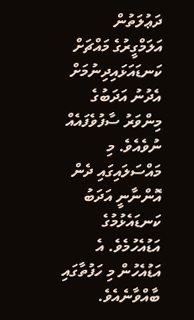ދަޢުލަތުން އަލަމްގީރުގެ މައްޗަށް ކަނޑައަޅައިދިނުމަށް އެދުނު އަދަބުގެ މިންވަރު ސާފުވެފައެއް ނުވެއެވެ. މި މައްސަލައިގައި ދެން އޮންނާނީ އަދަބު ކަނޑައެޅުމުގެ އަޑުއެހުމެވެ. އެ އަޑުއެހުން މި ހަފުތާގައި ބާއްވާނެއެވެ.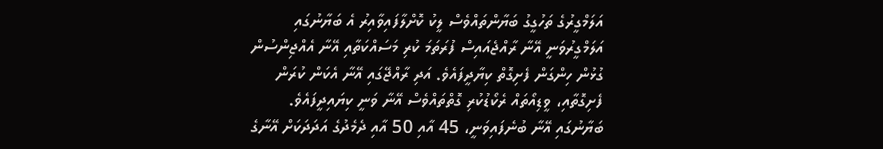އަލަމްގީރުގެ ތަހުގީގު ބަޔާންތައްވެސް ލީކު ކޮށްލާފައިވާއިރު އެ ބަޔާނުގައި އަލަމްގީރުވަނީ އޭނާ ރާއްޖެއައިސް ފުރަތަމަ ކުރި މަސައްކަތާއި އޭނާ އެއްޖިންސުން ގުޅުން ހިންގަން ފެށިގޮތް ކިޔާދީފައެވެ. އަދި ރާއްޖޭގައި އޭނާ އެކަން ކުރަން ފެށިގޮތާއި، ވީޑިއޯތައް ރެކޯޑުކުރި ގޮތްތައްވެސް އޭނާ ވަނީ ކިޔައިދީފައެވެ.
ބަޔާނުގައި އޭނާ ބުނެފައިވަނީ، 45 އާއި 50 އާއި ދެމެދުގެ އަދަދަކަށް އޭނާގެ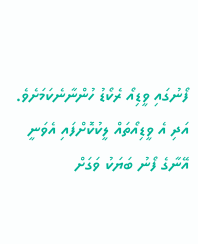ފޯނުގައި ވީޑިއޯ ރެކޯޑު ހުންނާނެކަމަށެވެ. އަދި އެ ވީޑިއޯތައް ލީކުކޮށްފައި އެވަނީ އޭނާގެ ފޯނު ބަޔަކު ވަގަށް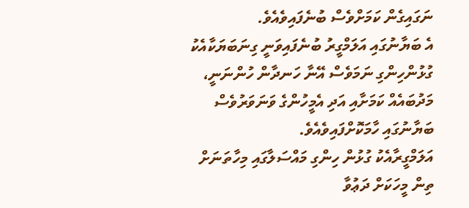ނަގައިގެން ކަމަށްވެސް ބުނެފައިވެއެވެ.
އެ ބަޔާނުގައި އަލަމްގީރު ބުނެފައިވަނީ ގިނަބަޔަކާއެކު ގުޅުންހިންގި ނަމަވެސް އޭނާ ހަނދާން ހުންނަނީ، މަދުބައެއް ކަމަށާއި އަދި އެމީހުންގެ ވަނަވަރުވެސް ބަޔާނުގައި ހާމަކޮށްފައިވެއެވެ.
އަލަމްގީރާއެކު ގުޅުން ހިންގި މައްސަލާގައި މިހާތަނަށް ތިން މީހަކަށް ދަޢުވާ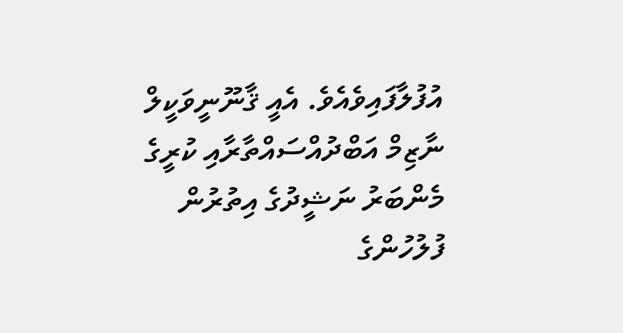އުފުލާފައިވެއެވެ. އެއީ ޤާނޫނީވަކީލް ނާޒިމް އަބްދުއްސައްތާރާއި ކުރީގެ މެންބަރު ނަޝީދުގެ އިތުރުން ފުލުހުންގެ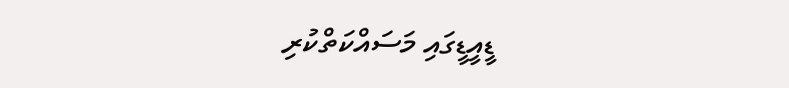ޑީއީޑީގައި މަސައްކަތްކުރި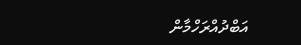އަބްދުއްރަހްމާން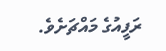ރަފީއުގެ މައްޗަށެވެ.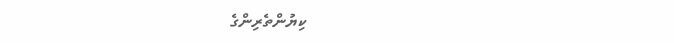ކިޔުންތެރިންގެ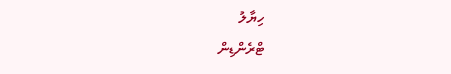ހިޔާލު
ޓްރެންޑިން